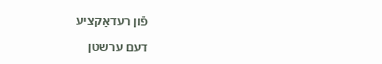פֿון רעדאַקציע

דעם ערשטן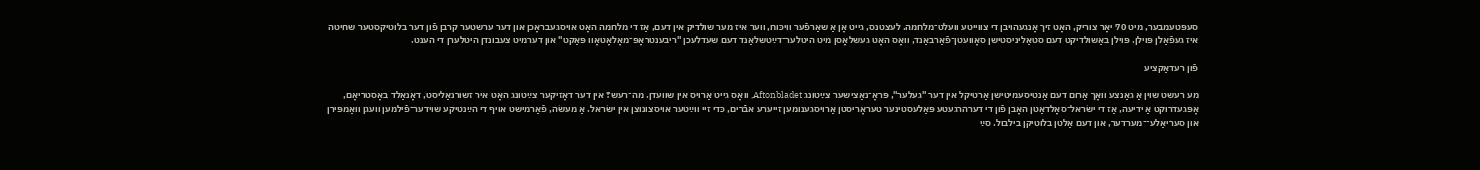סעפּטעמבער, מיט 70 יאָר צוריק, האָט זיך אָנגעהויבן די צווייטע וועלט־מלחמה. לעצטנס, גייט אָן אַ שאַרפֿער וויכּוח, ווער איז מער שולדיק אין דעם, אַז די מלחמה האָט אויסגעבראָכן און דער ערשטער קרבן פֿון דער בלוטיקסטער שחיטה איז געפֿאַלן פּוילן. פּוילן באַשולדיקט דעם סטאַליניסטישן סאָוועטן־פֿאַרבאַנד, וואָס האָט געשלאָסן מיט היטלער־דײַטשלאַנד דעם שעדלעכן "ריבענטראָפּ־מאָלאָטאָוו פּאַקט" און דערמיט צעבונדן היטלערן די הענט.

פֿון רעדאַקציע

מע רעשט שוין אַ גאַנצע וואָך אַרום דעם אַנטיסעמיטישן אַרטיקל אין דער "געלער", פּראָ־נאַצישער צײַטונג Aftonbladet, וואָס גייט אַרויס אין שוועדן. מה־רעש? אין דער דאָזיקער צײַטונג האָט איר זשורנאַליסט, דאָנאַלד באָסטריאָם, אָפּגעדרוקט אַ ידיעה, אַז די ישׂראל־סאָלדאַטן האָבן פֿון די דערהרגעטע פּאַלעסטינער טעראָריסטן אַרויסגענומען זייערע אבֿרים, כּדי זיי ווײַטער אויסצונוצן אין ישׂראל. אַ מעשׂה, פֿאַרמישט אויף די הײַנטיקע שוידער־פֿילמען וועגן וואַמפּירן און סעריאַלע־־מערדער, און דעם אַלטן בלוטיקן בילבול. סײַ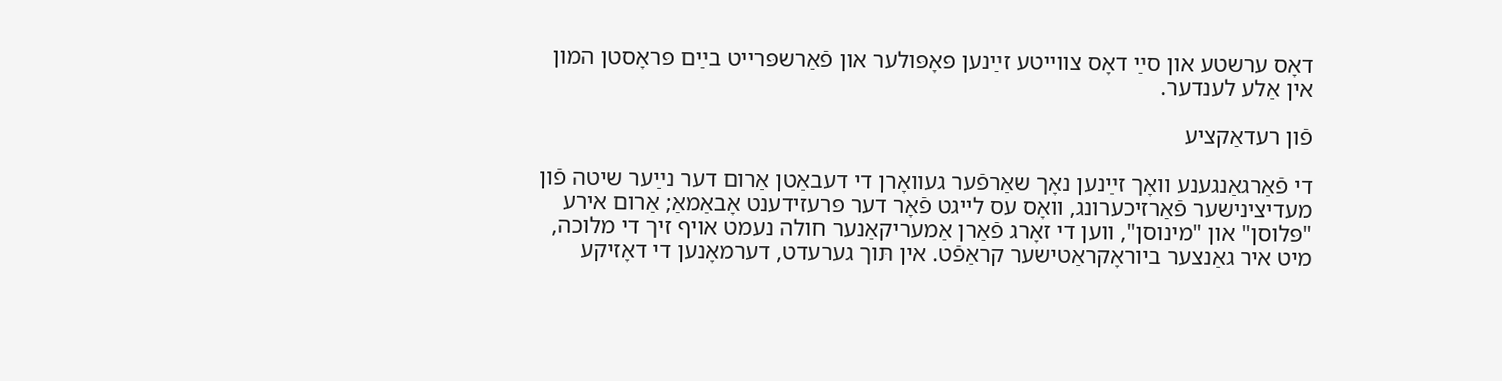דאָס ערשטע און סײַ דאָס צווייטע זײַנען פּאָפּולער און פֿאַרשפּרייט בײַם פּראָסטן המון אין אַלע לענדער.

פֿון רעדאַקציע

די פֿאַרגאַנגענע וואָך זײַנען נאָך שאַרפֿער געוואָרן די דעבאַטן אַרום דער נײַער שיטה פֿון מעדיצינישער פֿאַרזיכערונג, וואָס עס לייגט פֿאָר דער פּרעזידענט אָבאַמאַ; אַרום אירע "פּלוסן" און "מינוסן", ווען די זאָרג פֿאַרן אַמעריקאַנער חולה נעמט אויף זיך די מלוכה, מיט איר גאַנצער ביוראָקראַטישער קראַפֿט. אין תּוך גערעדט, דערמאָנען די דאָזיקע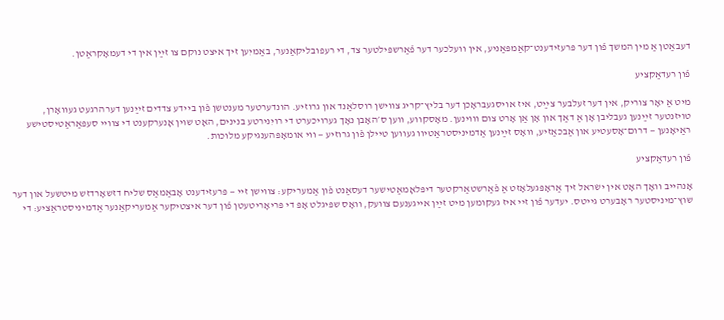דעבאַטן אַ מין המשך פֿון דער פּרעזידענט־קאַמפּאַניע, אין וועלכער דער פֿאַרשפּילטער צד, די רעפּובליקאַנער, באַמיִען זיך איצט נוקם צו זײַן אין די דעמאָקראַטן.

פֿון רעדאַקציע

מיט אַ יאָר צוריק, אין דער זעלבער צײַט, איז אויסגעבראָכן דער בליץ־קריג צווישן רוסלאַנד און גרוזיע. הונדערטער מענטשן פֿון ביידע צדדים זײַנען דערהרגעט געוואָרן, טויזנטער זײַנען געבליבן אָן אַ דאַך און אָן אַן אָרט צום וווינען. מאָסקווע, ווען ס׳האָבן נאָך גערויכערט די רויִנירטע בנינים, האָט שוין אָנערקענט די צוויי סעפּאַראַטיסטישע ראַיאָנען — דרום־אָסעטיע און אַבכאַזיע, וואָס זײַנען אַדמיניסטראַטיוו געווען טיילן פֿון גרוזיע — ווי אומאָפּהענגיקע מלוכות.

פֿון רעדאַקציע

אָנהייב וואָך האָט אין ישׂראל זיך אַראָפּגעלאָזט אַ פֿאַרשטאַרקטער דיפּלאָמאַטישער דעסאַנט פֿון אַמעריקע: צווישן זיי — פּרעזידענט אָבאַמאַס שליח דזשאָרדזש מיטשעל און דער שוץ־מיניסטער ראָבערט גייטס. יעדער פֿון זיי איז געקומען מיט זײַן אייגענעם צוועק, וואָס שפּיגלט אָפּ די פּריאָריטעטן פֿון דער איצטיקער אַמעריקאַנער אַדמיניסטראַציע: די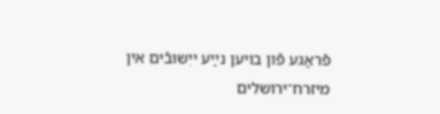פֿראַגע פֿון בויען נײַע ייִשובֿים אין מיזרח־ירושלים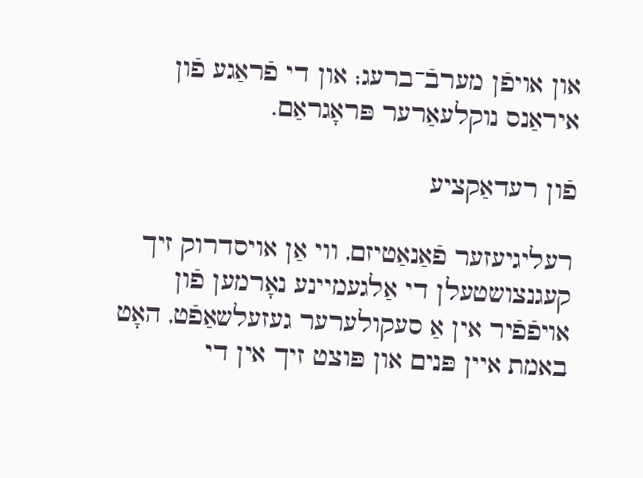און אויפֿן מערבֿ־ברעג; און די פֿראַגע פֿון איראַנס נוקלעאַרער פּראָגראַם.

פֿון רעדאַקציע

רעליגיעזער פֿאַנאַטיזם, ווי אַן אויסדרוק זיך קעגנצושטעלן די אַלגעמיינע נאָרמען פֿון אויפֿפֿיר אין אַ סעקולערער געזעלשאַפֿט, האָט באמת איין פּנים און פּוצט זיך אין די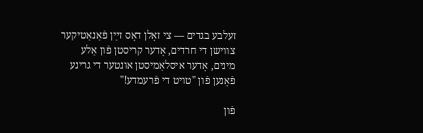זעלבע בגדים — צי זאָלן דאָס זײַן פֿאַנאַטיקער צווישן די חרדים, אָדער קריסטן פֿון אַלע מינים, אָדער איסלאַמיסטן אונטער די גרינע פֿאָנען פֿון "טויט די פֿרעמדע!"

פֿון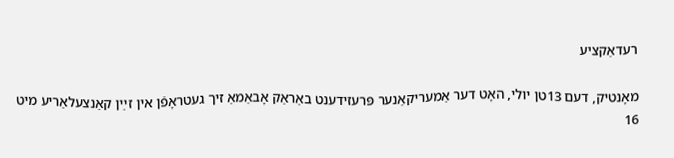רעדאַקציע

מאָנטיק, דעם 13טן יולי, האָט דער אַמעריקאַנער פּרעזידענט באַראַק אָבאַמאַ זיך געטראָפֿן אין זײַן קאַנצעלאַריע מיט 16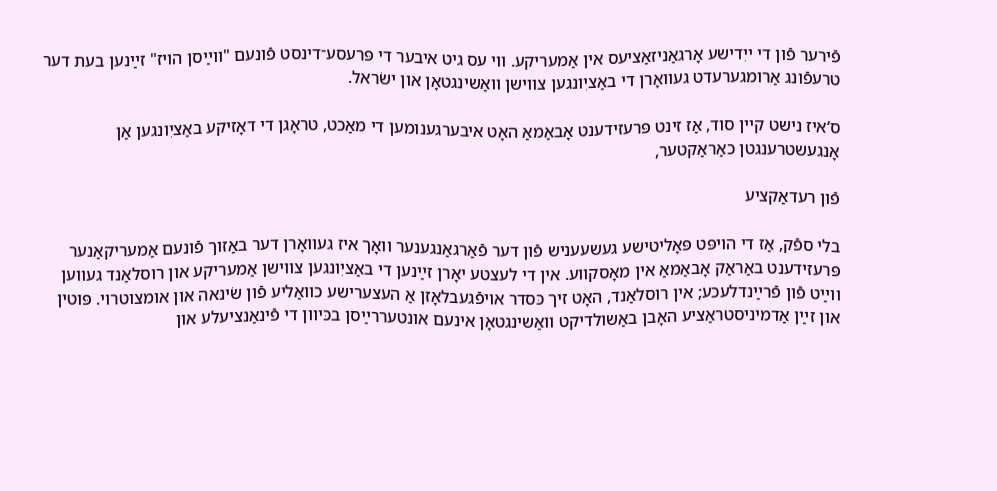פֿירער פֿון די ייִדישע אָרגאַניזאַציעס אין אַמעריקע. ווי עס גיט איבער די פּרעסע־דינסט פֿונעם "ווײַסן הויז" זײַנען בעת דער טרעפֿונג אַרומגערעדט געוואָרן די באַציִונגען צווישן וואַשינגטאָן און ישׂראל.

ס‘איז נישט קיין סוד, אַז זינט פּרעזידענט אָבאַמאַ האָט איבערגענומען די מאַכט, טראָגן די דאָזיקע באַציִונגען אַן אָנגעשטרענגטן כאַראַקטער,

פֿון רעדאַקציע

בלי ספֿק, אַז די הויפּט פּאָליטישע געשעעניש פֿון דער פֿאַרגאַנגענער וואָך איז געוואָרן דער באַזוך פֿונעם אַמעריקאַנער פּרעזידענט באַראַק אָבאַמאַ אין מאָסקווע. אין די לעצטע יאָרן זײַנען די באַציִונגען צווישן אַמעריקע און רוסלאַנד געווען ווײַט פֿון פֿרײַנדלעכע; אין רוסלאַנד, האָט זיך כּסדר אויפֿגעבלאָזן אַ העצערישע כוואַליע פֿון שׂינאה און אומצוטרוי. פּוטין און זײַן אַדמיניסטראַציע האָבן באַשולדיקט וואַשינגטאָן אינעם אונטעררײַסן בכּיוון די פֿינאַנציעלע און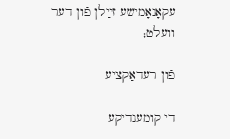עקאָנאָמישע זײַלן פֿון דער וועלט;

פֿון רעדאַקציע

די קומענדיקע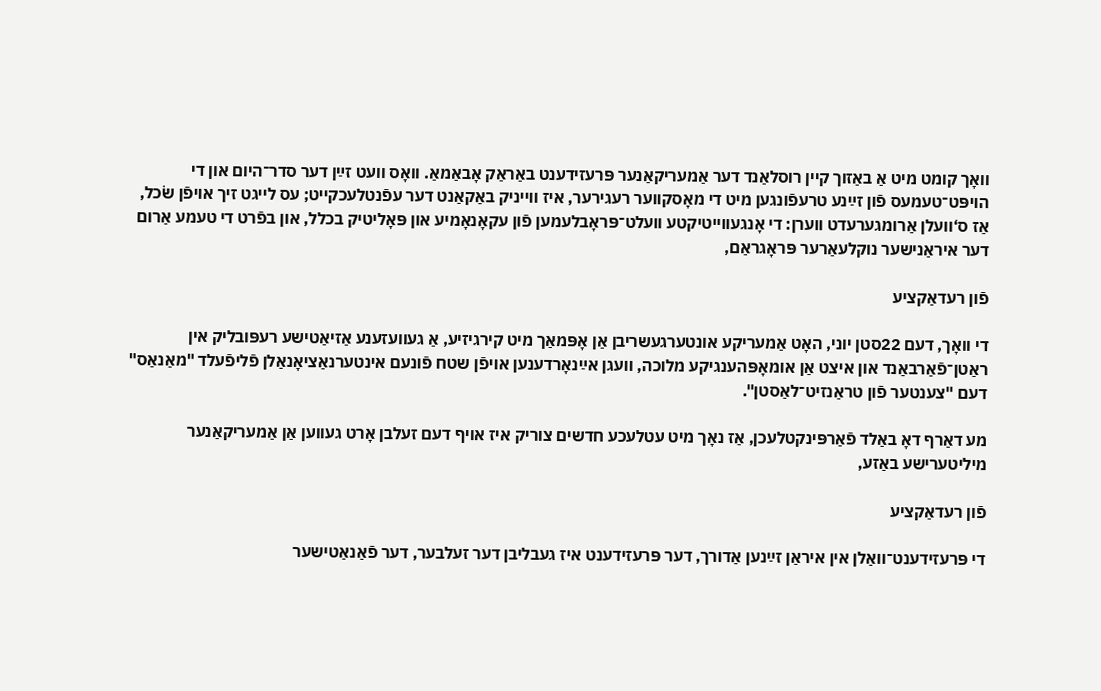וואָך קומט מיט אַ באַזוך קיין רוסלאַנד דער אַמעריקאַנער פּרעזידענט באַראַק אָבאַמאַ. וואָס וועט זײַן דער סדר־היום און די הויפּט־טעמעס פֿון זײַנע טרעפֿונגען מיט די מאָסקווער רעגירער, איז ווייניק באַקאַנט דער עפֿנטלעכקייט; עס לייגט זיך אויפֿן שׂכל, אַז ס‘וועלן אַרומגערעדט ווערן: די אָנגעווייטיקטע וועלט־פּראָבלעמען פֿון עקאָנאָמיע און פּאָליטיק בכלל, און בפֿרט די טעמע אַרום דער איראַנישער נוקלעאַרער פּראָגראַם,

פֿון רעדאַקציע

די וואָך, דעם 22סטן יוני, האָט אַמעריקע אונטערגעשריבן אַן אָפּמאַך מיט קירגיזיע, אַ געוועזענע אַזיאַטישע רעפּובליק אין ראַטן־פֿאַרבאַנד און איצט אַן אומאָפּהענגיקע מלוכה, וועגן אײַנאָרדענען אויפֿן שטח פֿונעם אינטערנאַציאָנאַלן פֿליפֿעלד "מאַנאַס" דעם "צענטער פֿון טראַנזיט־לאַסטן".

מע דאַרף דאָ באַלד פֿאַרפּינקטלעכן, אַז נאָך מיט עטלעכע חדשים צוריק איז אויף דעם זעלבן אָרט געווען אַן אַמעריקאַנער מיליטערישע באַזע,

פֿון רעדאַקציע

די פּרעזידענט־וואַלן אין איראַן זײַנען אַדורך, דער פּרעזידענט איז געבליבן דער זעלבער, דער פֿאַנאַטישער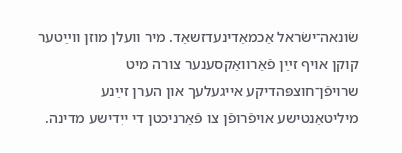שׂונאה־ישׂראל אַכמאַדינעדזשאַד. מיר וועלן מוזן ווײַטער קוקן אויף זײַן פֿאַרוואַקסענער צורה מיט שרויפֿן־חוצפּהדיקע אייגעלעך און הערן זײַנע מיליטאַנטישע אויפֿרופֿן צו פֿאַרניכטן די ייִדישע מדינה.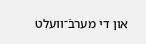און די מערבֿ־וועלט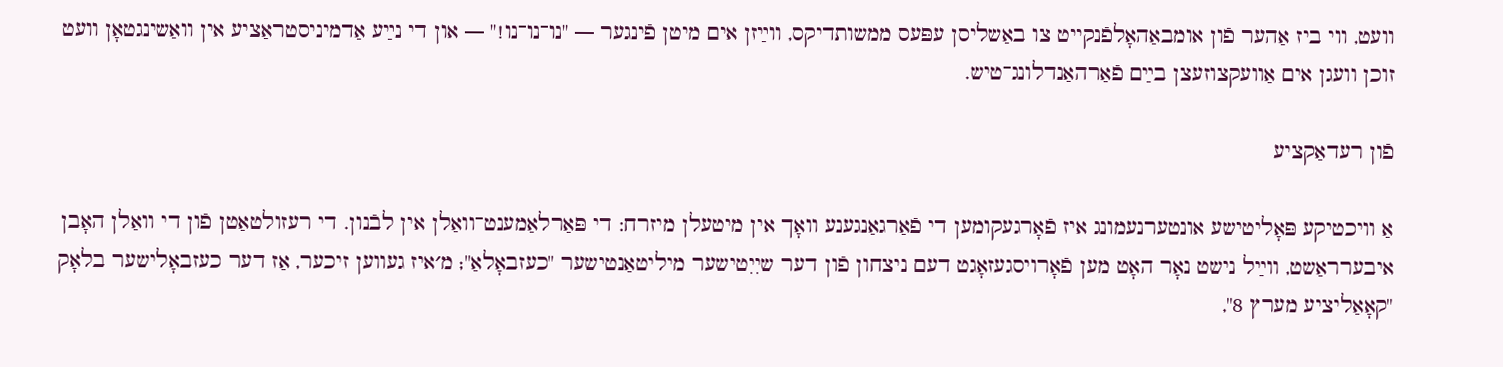וועט, ווי ביז אַהער פֿון אומבאַהאָלפֿנקייט צו באַשליסן עפּעס ממשותדיקס, ווײַזן אים מיטן פֿינגער — "נו־נו־נו!" — און די נײַע אַדמיניסטראַציע אין וואַשינגטאָן וועט זוכן וועגן אים אַוועקצוזעצן בײַם פֿאַרהאַנדלונג־טיש.

פֿון רעדאַקציע

אַ וויכטיקע פּאָליטישע אונטערנעמונג איז פֿאָרגעקומען די פֿאַרגאַנגענע וואָך אין מיטעלן מיזרח: די פּאַרלאַמענט־וואַלן אין לבֿנון. די רעזולטאַטן פֿון די וואַלן האָבן איבערראַשט, ווײַל נישט נאָר האָט מען פֿאָרויסגעזאָגט דעם ניצחון פֿון דער שיִיִטישער מיליטאַנטישער "כעזבאָלאַ"; מ׳איז געווען זיכער, אַז דער כעזבאָלישער בלאָק "קאָאַליציע מערץ 8",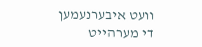וועט איבערנעמען די מערהייט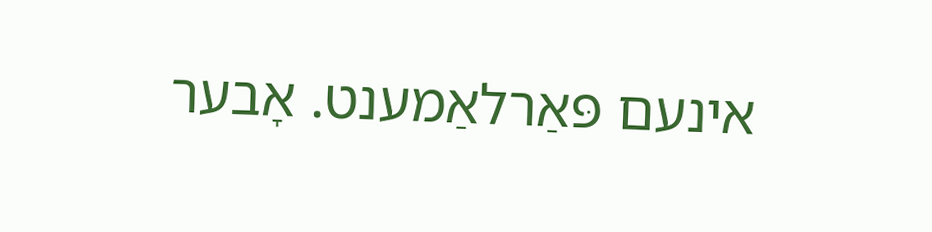אינעם פּאַרלאַמענט. אָבער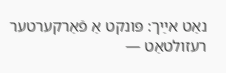נאַט אײַך: פּונקט אַ פֿאַרקערטער רעזולטאַט —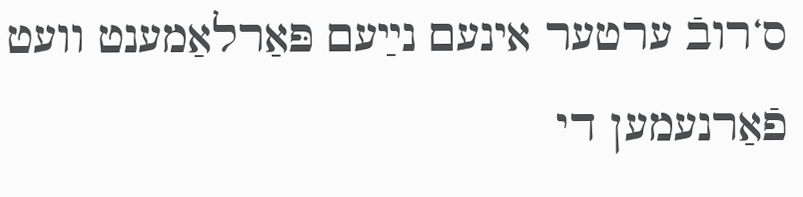ס‘רובֿ ערטער אינעם נײַעם פּאַרלאַמענט וועט פֿאַרנעמען די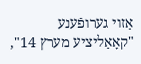אַזוי גערופֿענע "קאָאַליציע מערץ 14",